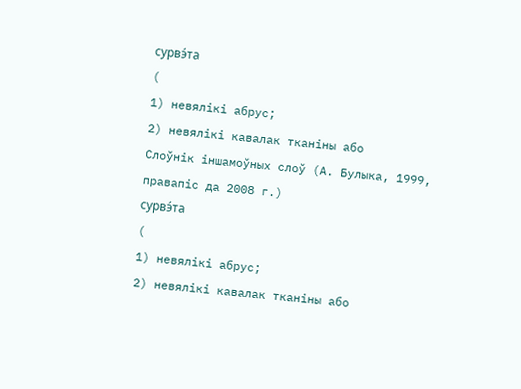сурвэ́та
(
1) невялікі абрус;
2) невялікі кавалак тканіны або
Слоўнік іншамоўных слоў (А. Булыка, 1999, правапіс да 2008 г.)
сурвэ́та
(
1) невялікі абрус;
2) невялікі кавалак тканіны або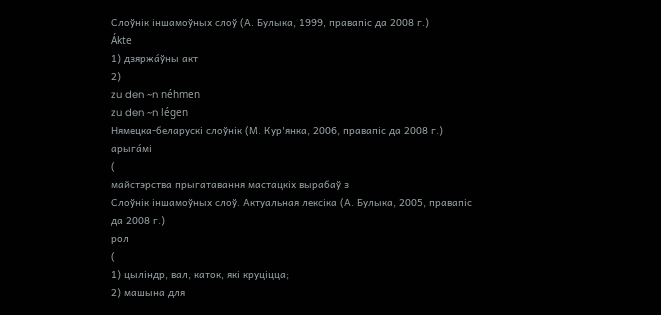Слоўнік іншамоўных слоў (А. Булыка, 1999, правапіс да 2008 г.)
Ákte
1) дзяржа́ўны акт
2)
zu den ~n néhmen
zu den ~n légen
Нямецка-беларускі слоўнік (М. Кур'янка, 2006, правапіс да 2008 г.)
арыга́мі
(
майстэрства прыгатавання мастацкіх вырабаў з
Слоўнік іншамоўных слоў. Актуальная лексіка (А. Булыка, 2005, правапіс да 2008 г.)
рол
(
1) цыліндр, вал, каток, які круціцца;
2) машына для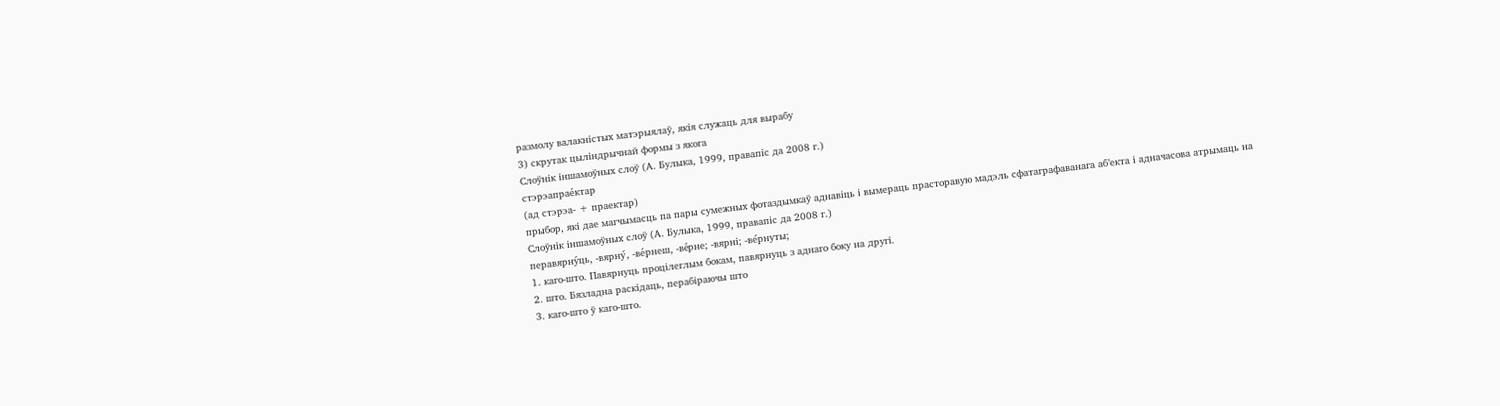размолу валакністых матэрыялаў, якія служаць для вырабу
3) скрутак цыліндрычнай формы з якога
Слоўнік іншамоўных слоў (А. Булыка, 1999, правапіс да 2008 г.)
стэрэапрае́ктар
(ад стэрэа- + праектар)
прыбор, які дае магчымасць па пары сумежных фотаздымкаў аднавіць і вымераць прасторавую мадэль сфатаграфаванага аб’екта і адначасова атрымаць на
Слоўнік іншамоўных слоў (А. Булыка, 1999, правапіс да 2008 г.)
перавярну́ць, -вярну́, -ве́рнеш, -ве́рне; -вярні; -ве́рнуты;
1. каго-што. Павярнуць процілеглым бокам, павярнуць з аднаго боку на другі.
2. што. Бязладна раскідаць, перабіраючы што
3. каго-што ў каго-што.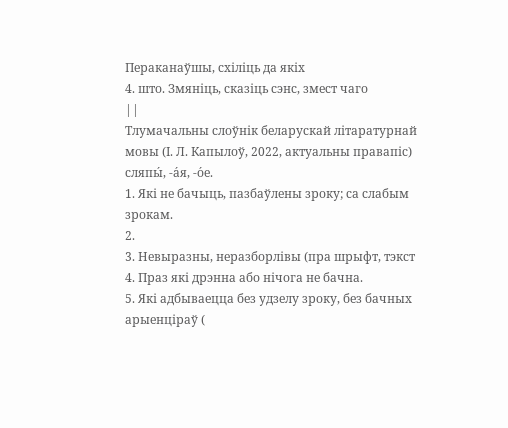Пераканаўшы, схіліць да якіх
4. што. Змяніць, сказіць сэнс, змест чаго
||
Тлумачальны слоўнік беларускай літаратурнай мовы (І. Л. Капылоў, 2022, актуальны правапіс)
сляпы́, -а́я, -о́е.
1. Які не бачыць, пазбаўлены зроку; са слабым зрокам.
2.
3. Невыразны, неразборлівы (пра шрыфт, тэкст
4. Праз які дрэнна або нічога не бачна.
5. Які адбываецца без удзелу зроку, без бачных арыенціраў (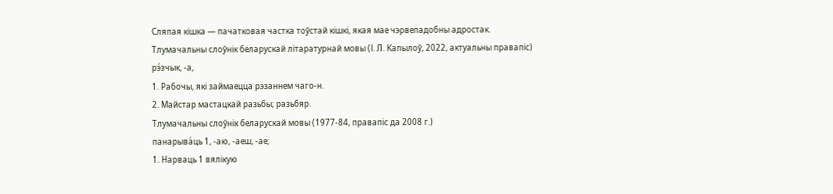Сляпая кішка — пачатковая частка тоўстай кішкі, якая мае чэрвепадобны адростак.
Тлумачальны слоўнік беларускай літаратурнай мовы (І. Л. Капылоў, 2022, актуальны правапіс)
рэ́зчык, ‑а,
1. Рабочы, які займаецца рэзаннем чаго‑н.
2. Майстар мастацкай разьбы; разьбяр.
Тлумачальны слоўнік беларускай мовы (1977-84, правапіс да 2008 г.)
панарыва́ць 1, ‑аю, ‑аеш, ‑ае;
1. Нарваць 1 вялікую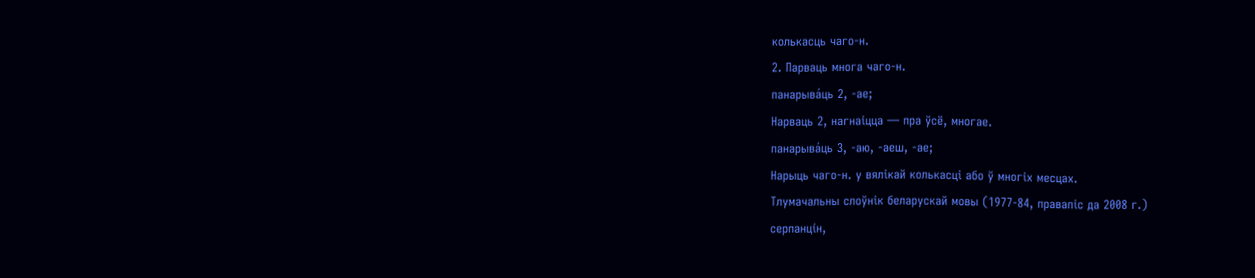колькасць чаго‑н.
2. Парваць многа чаго‑н.
панарыва́ць 2, ‑ае;
Нарваць 2, нагнаіцца — пра ўсё, многае.
панарыва́ць 3, ‑аю, ‑аеш, ‑ае;
Нарыць чаго‑н. у вялікай колькасці або ў многіх месцах.
Тлумачальны слоўнік беларускай мовы (1977-84, правапіс да 2008 г.)
серпанці́н,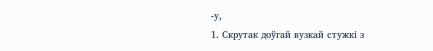‑у,
1. Скрутак доўгай вузкай стужкі з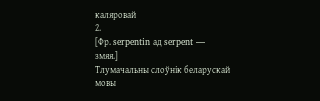каляровай
2.
[Фр. serpentin ад serpent — змяя.]
Тлумачальны слоўнік беларускай мовы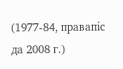(1977-84, правапіс да 2008 г.)